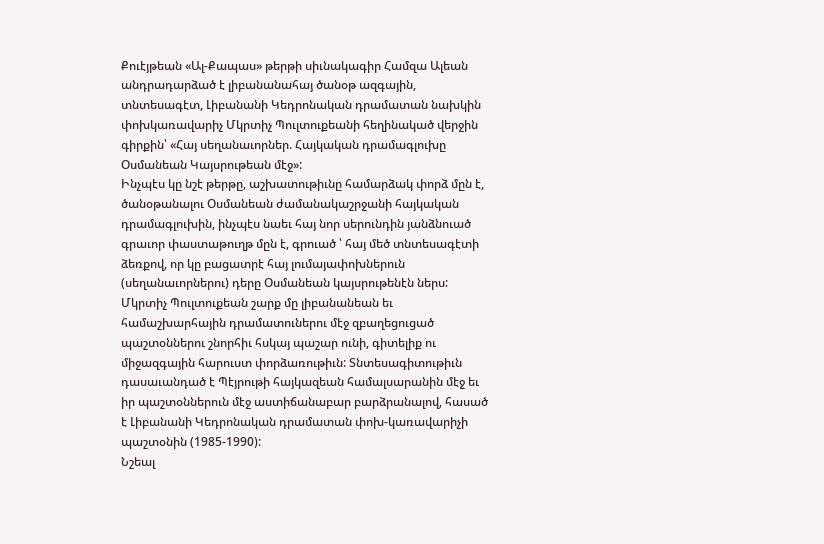Քուէյթեան «Ալ-Քապաս» թերթի սիւնակագիր Համզա Ալեան անդրադարձած է լիբանանահայ ծանօթ ազգային, տնտեսագէտ, Լիբանանի Կեդրոնական դրամատան նախկին փոխկառավարիչ Մկրտիչ Պուլտուքեանի հեղինակած վերջին գիրքին՝ «Հայ սեղանաւորներ. Հայկական դրամագլուխը Օսմանեան Կայսրութեան մէջ»:
Ինչպէս կը նշէ թերթը, աշխատութիւնը համարձակ փորձ մըն է, ծանօթանալու Օսմանեան ժամանակաշրջանի հայկական դրամագլուխին, ինչպէս նաեւ հայ նոր սերունդին յանձնուած գրաւոր փաստաթուղթ մըն է, գրուած ՝ հայ մեծ տնտեսագէտի ձեռքով, որ կը բացատրէ հայ լումայափոխներուն (սեղանաւորներու) դերը Օսմանեան կայսրութենէն ներս:
Մկրտիչ Պուլտուքեան շարք մը լիբանանեան եւ համաշխարհային դրամատուներու մէջ զբաղեցուցած պաշտօններու շնորհիւ հսկայ պաշար ունի, գիտելիք ու միջազգային հարուստ փորձառութիւն: Տնտեսագիտութիւն դասաւանդած է Պէյրութի հայկազեան համալսարանին մէջ եւ իր պաշտօններուն մէջ աստիճանաբար բարձրանալով, հասած է Լիբանանի Կեդրոնական դրամատան փոխ-կառավարիչի պաշտօնին (1985-1990):
Նշեալ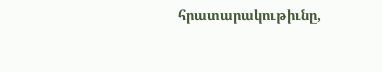հրատարակութիւնը,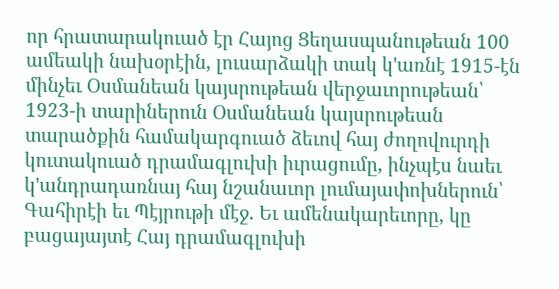որ հրատարակուած էր Հայոց Ցեղասպանութեան 100 ամեակի նախօրէին, լուսարձակի տակ կ'առնէ 1915-էն մինչեւ Օսմանեան կայսրութեան վերջաւորութեան՝ 1923-ի տարիներուն Օսմանեան կայսրութեան տարածքին համակարգուած ձեւով հայ ժողովուրդի կուտակուած դրամագլուխի իւրացումը, ինչպէս նաեւ կ'անդրադառնայ հայ նշանաւոր լումայափոխներուն՝ Գահիրէի եւ Պէյրութի մէջ. Եւ ամենակարեւորը, կը բացայայտէ Հայ դրամագլուխի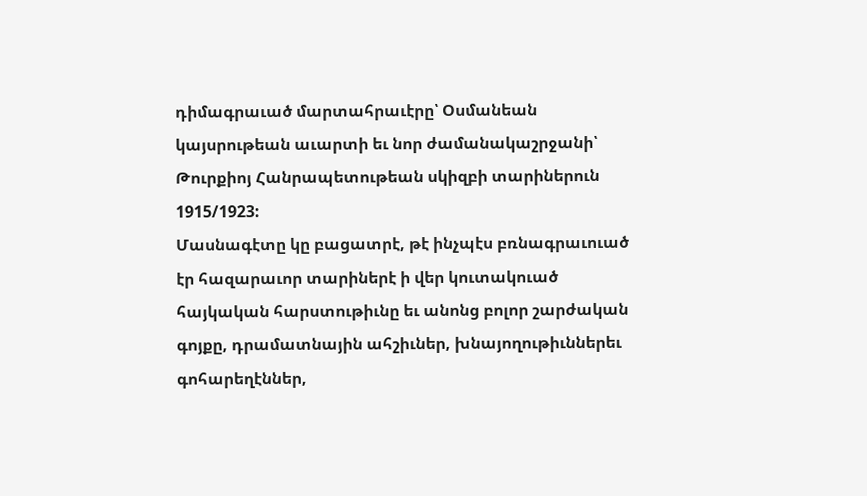դիմագրաւած մարտահրաւէրը՝ Օսմանեան կայսրութեան աւարտի եւ նոր ժամանակաշրջանի՝ Թուրքիոյ Հանրապետութեան սկիզբի տարիներուն 1915/1923:
Մասնագէտը կը բացատրէ, թէ ինչպէս բռնագրաւուած էր հազարաւոր տարիներէ ի վեր կուտակուած հայկական հարստութիւնը եւ անոնց բոլոր շարժական գոյքը, դրամատնային ահշիւներ, խնայողութիւններեւ գոհարեղէններ,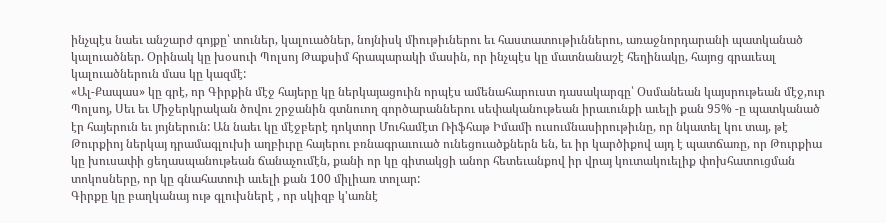ինչպէս նաեւ անշարժ գոյքը՝ տուներ, կալուածներ, նոյնիսկ միութիւներու եւ հաստատութիւններու, առաջնորդարանի պատկանած կալուածներ. Օրինակ կը խօսուի Պոլսոյ Թաքսիմ հրապարակի մասին, որ ինչպէս կը մատնանաշէ հեղինակը, հայոց գրաւեալ կալուածներուն մաս կը կազմէ:
«Ալ-Քապաս» կը գրէ, որ Գիրքին մէջ հայերը կը ներկայացուին որպէս ամենահարուստ դասակարգը՝ Օսմանեան կայսրութեան մէջ,ուր Պոլսոյ, Սեւ եւ Միջերկրական ծովու շրջանին գտնուող գործարաններու սեփականութեան իրաւունքի աւելի քան 95% -ը պատկանած էր հայերուն եւ յոյներուն: Ան նաեւ կը մէջբերէ դոկտոր Մուհամէտ Ռիֆհաթ Իմամի ուսումնասիրութիւնը, որ նկատել կու տայ, թէ Թուրքիոյ ներկայ դրամագլուխի աղբիւրը հայերու բռնագրաւուած ունեցուածքներն են, եւ իր կարծիքով այդ է պատճառը, որ Թուրքիա կը խուսափի ցեղասպանութեան ճանաչումէն, քանի որ կը գիտակցի անոր հետեւանքով իր վրայ կուտակուելիք փոխհատուցման տոկոսները, որ կը գնահատուի աւելի քան 100 միլիառ տոլար:
Գիրքը կը բաղկանայ ութ գլուխներէ , որ սկիզբ կ'առնէ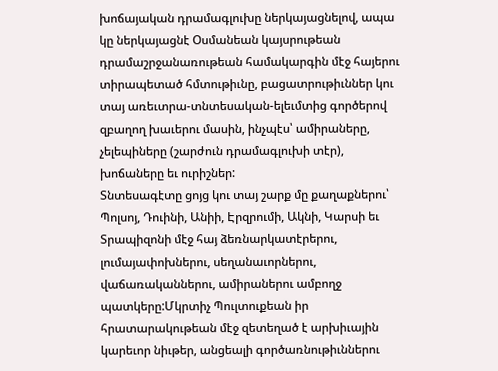խոճայական դրամագլուխը ներկայացնելով, ապա կը ներկայացնէ Օսմանեան կայսրութեան դրամաշրջանառութեան համակարգին մէջ հայերու տիրապետած հմտութիւնը, բացատրութիւններ կու տայ առեւտրա-տնտեսական-ելեւմտից գործերով զբաղող խաւերու մասին, ինչպէս՝ ամիրաները, չելեպիները (շարժուն դրամագլուխի տէր), խոճաները եւ ուրիշներ:
Տնտեսագէտը ցոյց կու տայ շարք մը քաղաքներու՝ Պոլսոյ, Դուինի, Անիի, Էրզրումի, Ակնի, Կարսի եւ Տրապիզոնի մէջ հայ ձեռնարկատէրերու, լումայափոխներու, սեղանաւորներու, վաճառականներու, ամիրաներու ամբողջ պատկերը:Մկրտիչ Պուլտուքեան իր հրատարակութեան մէջ զետեղած է արխիւային կարեւոր նիւթեր, անցեալի գործառնութիւններու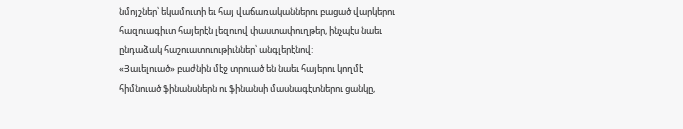նմոյշներ՝ եկամուտի եւ հայ վաճառականներու բացած վարկերու հազուագիւտ հայերէն լեզուով փաստափուղթեր, ինչպէս նաեւ ընդաձակ հաշուատուութիւններ՝ անգլերէնով:
«Յաւելուած» բաժնին մէջ տրուած են նաեւ հայերու կողմէ հիմնուած ֆինանսներն ու ֆինանսի մասնագէտներու ցանկը,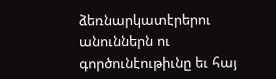ձեռնարկատէրերու անուններն ու գործունէութիւնը եւ հայ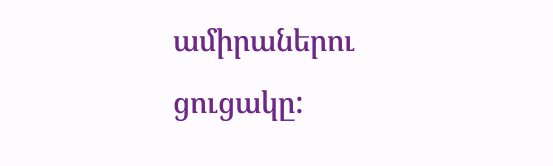ամիրաներու ցուցակը: